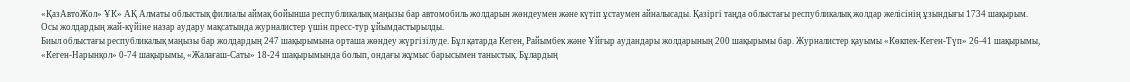«ҚазАвтоЖол» ҰК» АҚ Алматы облыстық филиалы аймақ бойынша республикалық маңызы бар автомобиль жолдарын жөндеумен және күтіп ұстаумен айналысады. Қазіргі таңда облыстағы республикалық жолдар желісінің ұзындығы 1734 шақырым. Осы жолдардың жай-күйіне назар аудару мақсатында журналистер үшін пресс-тур ұйымдастырылды.
Биыл облыстағы республикалық маңызы бар жолдардың 247 шақырымына орташа жөндеу жүргізілуде. Бұл қатарда Кеген, Райымбек және Ұйғыр аудандары жолдарының 200 шақырымы бар. Журналистер қауымы «Көкпек-Кеген-Түп» 26-41 шақырымы, «Кеген-Нарынқол» 0-74 шақырымы, «Жалағаш-Саты» 18-24 шақырымында болып, ондағы жұмыс барысымен таныстық. Бұлардың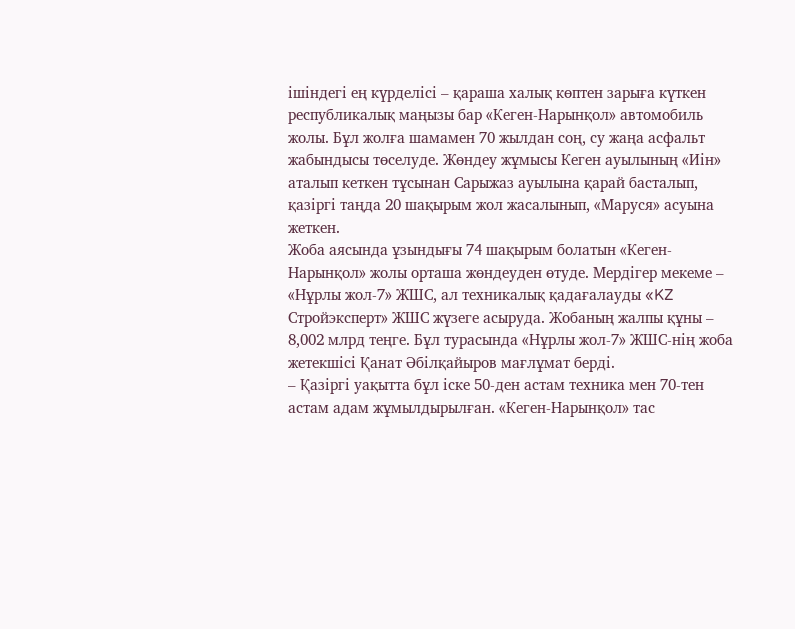ішіндегі ең күрделісі – қараша халық көптен зарыға күткен республикалық маңызы бар «Кеген-Нарынқол» автомобиль жолы. Бұл жолға шамамен 70 жылдан соң, су жаңа асфальт жабындысы төселуде. Жөндеу жұмысы Кеген ауылының «Иін» аталып кеткен тұсынан Сарыжаз ауылына қарай басталып, қазіргі таңда 20 шақырым жол жасалынып, «Маруся» асуына жеткен.
Жоба аясында ұзындығы 74 шақырым болатын «Кеген-Нарынқол» жолы орташа жөндеуден өтуде. Мердігер мекеме – «Нұрлы жол-7» ЖШС, ал техникалық қадағалауды «KZ Стройэксперт» ЖШС жүзеге асыруда. Жобаның жалпы құны – 8,002 млрд теңге. Бұл турасында «Нұрлы жол-7» ЖШС-нің жоба жетекшісі Қанат Әбілқайыров мағлұмат берді.
– Қазіргі уақытта бұл іске 50-ден астам техника мен 70-тен астам адам жұмылдырылған. «Кеген-Нарынқол» тас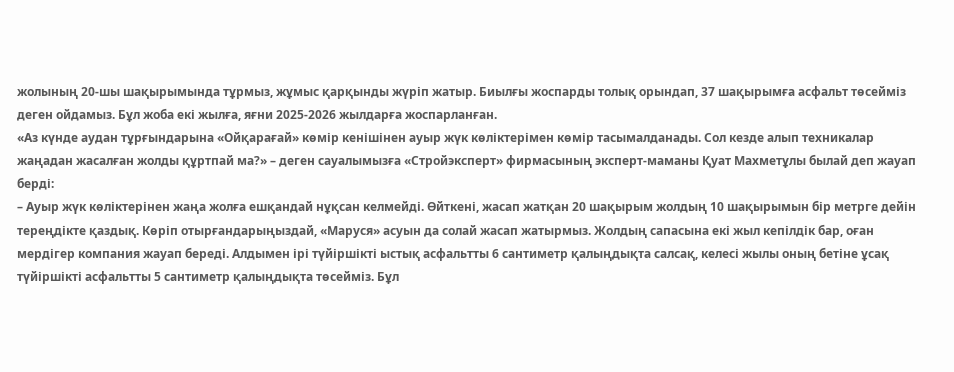жолының 20-шы шақырымында тұрмыз, жұмыс қарқынды жүріп жатыр. Биылғы жоспарды толық орындап, 37 шақырымға асфальт төсейміз деген ойдамыз. Бұл жоба екі жылға, яғни 2025-2026 жылдарға жоспарланған.
«Аз күнде аудан тұрғындарына «Ойқарағай» көмір кенішінен ауыр жүк көліктерімен көмір тасымалданады. Сол кезде алып техникалар жаңадан жасалған жолды құртпай ма?» – деген сауалымызға «Стройэксперт» фирмасының эксперт-маманы Қуат Махметұлы былай деп жауап берді:
– Ауыр жүк көліктерінен жаңа жолға ешқандай нұқсан келмейді. Өйткені, жасап жатқан 20 шақырым жолдың 10 шақырымын бір метрге дейін тереңдікте қаздық. Көріп отырғандарыңыздай, «Маруся» асуын да солай жасап жатырмыз. Жолдың сапасына екі жыл кепілдік бар, оған мердігер компания жауап береді. Алдымен ірі түйіршікті ыстық асфальтты 6 сантиметр қалыңдықта салсақ, келесі жылы оның бетіне ұсақ түйіршікті асфальтты 5 сантиметр қалыңдықта төсейміз. Бұл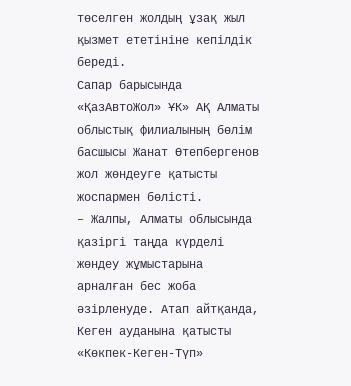төселген жолдың ұзақ жыл қызмет ететініне кепілдік береді.
Сапар барысында «ҚазАвтоЖол» ҰК» АҚ Алматы облыстық филиалының бөлім басшысы Жанат Өтепбергенов жол жөндеуге қатысты жоспармен бөлісті.
– Жалпы, Алматы облысында қазіргі таңда күрделі жөндеу жұмыстарына арналған бес жоба әзірленуде. Атап айтқанда, Кеген ауданына қатысты «Көкпек-Кеген-Түп»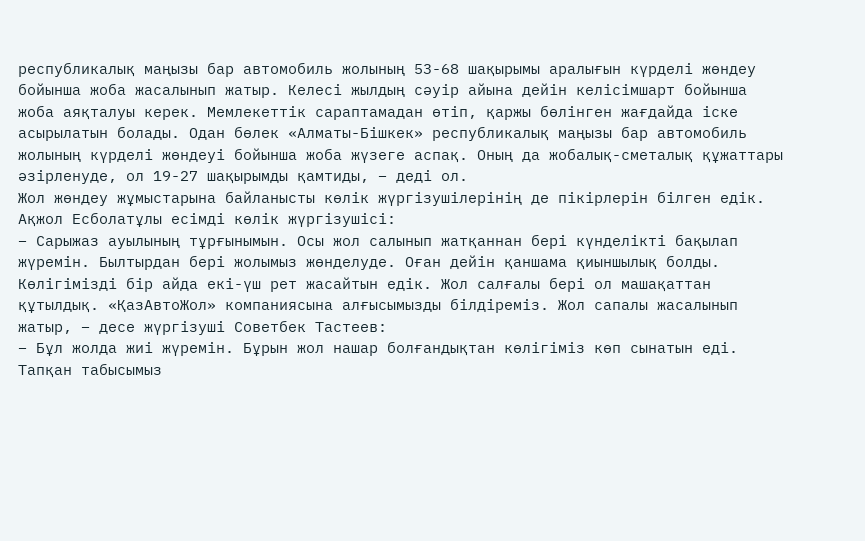республикалық маңызы бар автомобиль жолының 53-68 шақырымы аралығын күрделі жөндеу бойынша жоба жасалынып жатыр. Келесі жылдың сәуір айына дейін келісімшарт бойынша жоба аяқталуы керек. Мемлекеттік сараптамадан өтіп, қаржы бөлінген жағдайда іске асырылатын болады. Одан бөлек «Алматы-Бішкек» республикалық маңызы бар автомобиль жолының күрделі жөндеуі бойынша жоба жүзеге аспақ. Оның да жобалық-сметалық құжаттары әзірленуде, ол 19-27 шақырымды қамтиды, – деді ол.
Жол жөндеу жұмыстарына байланысты көлік жүргізушілерінің де пікірлерін білген едік.
Ақжол Есболатұлы есімді көлік жүргізушісі:
– Сарыжаз ауылының тұрғынымын. Осы жол салынып жатқаннан бері күнделікті бақылап жүремін. Былтырдан бері жолымыз жөнделуде. Оған дейін қаншама қиыншылық болды. Көлігімізді бір айда екі-үш рет жасайтын едік. Жол салғалы бері ол машақаттан құтылдық. «ҚазАвтоЖол» компаниясына алғысымызды білдіреміз. Жол сапалы жасалынып жатыр, – десе жүргізуші Советбек Тастеев:
– Бұл жолда жиі жүремін. Бұрын жол нашар болғандықтан көлігіміз көп сынатын еді. Тапқан табысымыз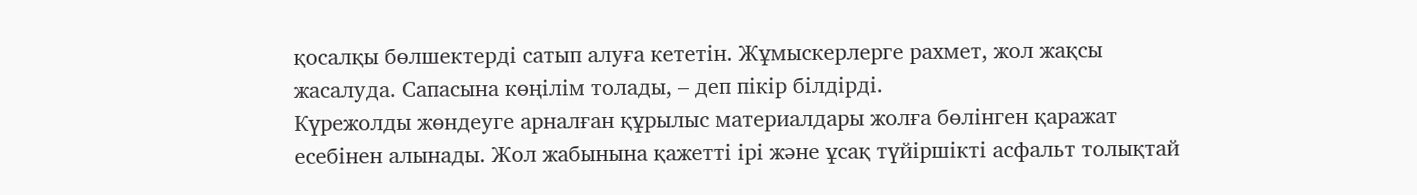қосалқы бөлшектерді сатып алуға кететін. Жұмыскерлерге рахмет, жол жақсы жасалуда. Сапасына көңілім толады, – деп пікір білдірді.
Күрежолды жөндеуге арналған құрылыс материалдары жолға бөлінген қаражат есебінен алынады. Жол жабынына қажетті ірі және ұсақ түйіршікті асфальт толықтай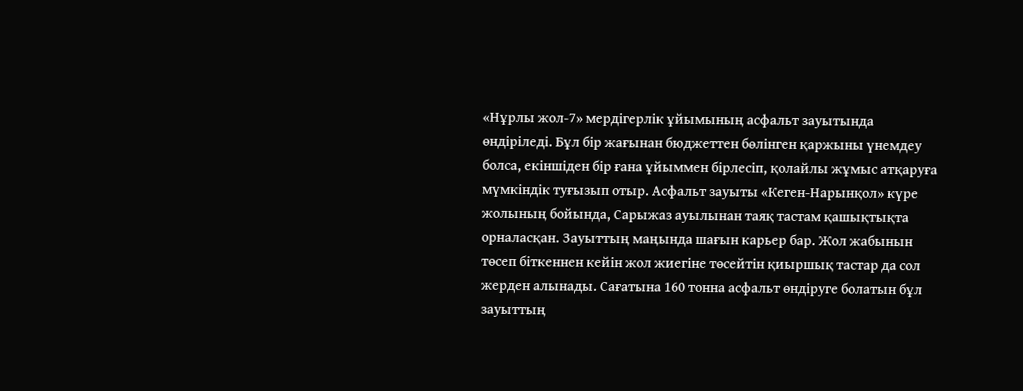«Нұрлы жол-7» мердігерлік ұйымының асфальт зауытында өндіріледі. Бұл бір жағынан бюджеттен бөлінген қаржыны үнемдеу болса, екіншіден бір ғана ұйыммен бірлесіп, қолайлы жұмыс атқаруға мүмкіндік туғызып отыр. Асфальт зауыты «Кеген-Нарынқол» күре жолының бойында, Сарыжаз ауылынан таяқ тастам қашықтықта орналасқан. Зауыттың маңында шағын карьер бар. Жол жабынын төсеп біткеннен кейін жол жиегіне төсейтін қиыршық тастар да сол жерден алынады. Сағатына 160 тонна асфальт өндіруге болатын бұл зауыттың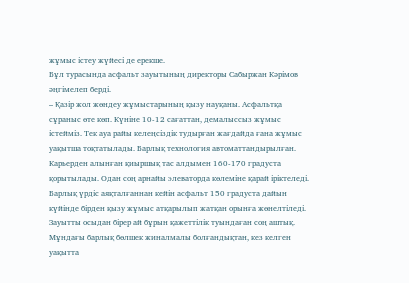жұмыс істеу жүйесі де ерекше.
Бұл турасында асфальт зауытының директоры Сабыржан Кәрімов әңгімелеп берді.
– Қазір жол жөндеу жұмыстарының қызу науқаны. Асфальтқа сұраныс өте көп. Күніне 10-12 сағаттан, демалыссыз жұмыс істейміз. Тек ауа райы келеңсіздік тудырған жағдайда ғана жұмыс уақытша тоқтатылады. Барлық технология автоматтандырылған. Карьерден алынған қиыршық тас алдымен 160-170 градуста қорытылады. Одан соң арнайы элеваторда көлеміне қарай іріктеледі. Барлық үрдіс аяқталғаннан кейін асфальт 150 градуста дайын күйінде бірден қызу жұмыс атқарылып жатқан орынға жөнелтіледі. Зауытты осыдан бірер ай бұрын қажеттілік туындаған соң аштық. Мұндағы барлық бөлшек жиналмалы болғандықтан, кез келген уақытта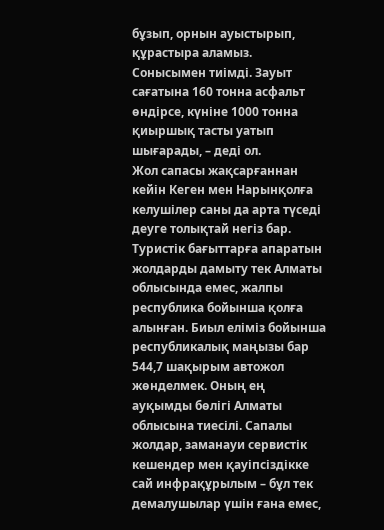бұзып, орнын ауыстырып, құрастыра аламыз. Сонысымен тиімді. Зауыт сағатына 160 тонна асфальт өндірсе, күніне 1000 тонна қиыршық тасты уатып шығарады, – деді ол.
Жол сапасы жақсарғаннан кейін Кеген мен Нарынқолға келушілер саны да арта түседі деуге толықтай негіз бар. Туристік бағыттарға апаратын жолдарды дамыту тек Алматы облысында емес, жалпы республика бойынша қолға алынған. Биыл еліміз бойынша республикалық маңызы бар 544,7 шақырым автожол жөнделмек. Оның ең ауқымды бөлігі Алматы облысына тиесілі. Сапалы жолдар, заманауи сервистік кешендер мен қауіпсіздікке сай инфрақұрылым – бұл тек демалушылар үшін ғана емес,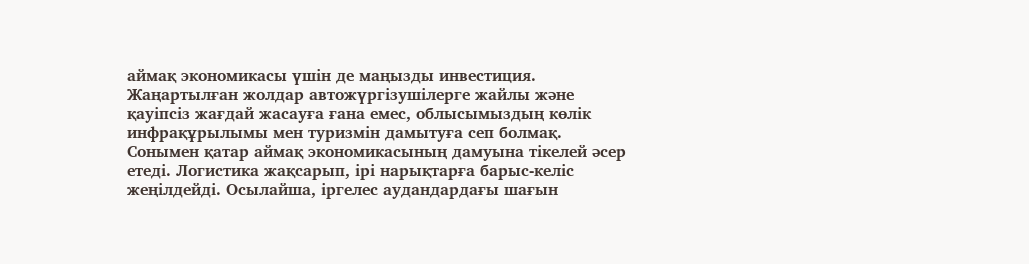аймақ экономикасы үшін де маңызды инвестиция. Жаңартылған жолдар автожүргізушілерге жайлы және қауіпсіз жағдай жасауға ғана емес, облысымыздың көлік инфрақұрылымы мен туризмін дамытуға сеп болмақ. Сонымен қатар аймақ экономикасының дамуына тікелей әсер етеді. Логистика жақсарып, ірі нарықтарға барыс-келіс жеңілдейді. Осылайша, іргелес аудандардағы шағын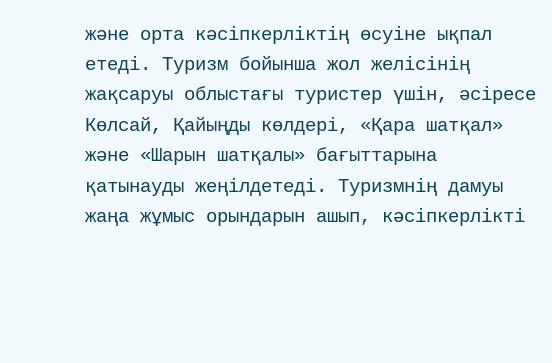және орта кәсіпкерліктің өсуіне ықпал етеді. Туризм бойынша жол желісінің жақсаруы облыстағы туристер үшін, әсіресе Көлсай, Қайыңды көлдері, «Қара шатқал» және «Шарын шатқалы» бағыттарына қатынауды жеңілдетеді. Туризмнің дамуы жаңа жұмыс орындарын ашып, кәсіпкерлікті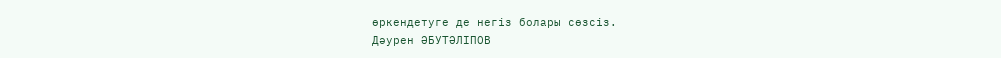өркендетуге де негіз болары сөзсіз.
Дәурен ӘБУТӘЛІПОВ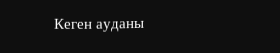Кеген ауданы